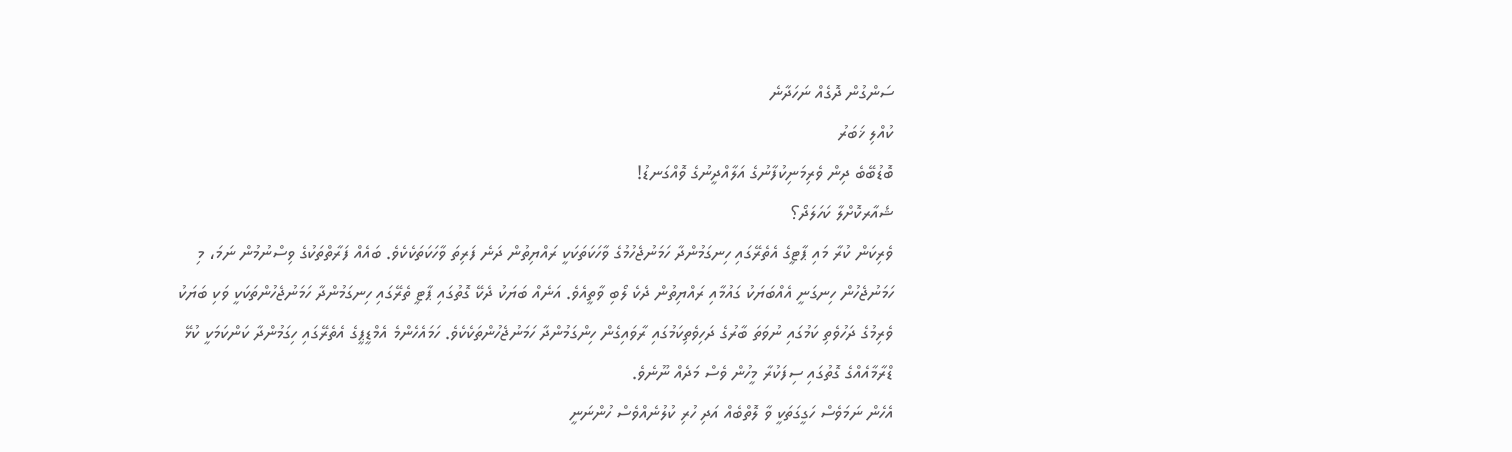ސަންގުން ދޮގެއް ނަހަދާނެ
ކުއްލި ޚަބަރު
ބޮޑުބޭބެ ދިން ވެރިމަނިކުފާނުގެ އަލާއްދީނުގެ ވޮއްގަނޑު!
ޝެއާރކޮށްލާ ކަހަލަދޯ؟
ވެރިކަން ކުރާ މައި ޕާޓީގެ އެތެރޭގައި ހިނގަމުންދާ ހަމަނުޖެހުމުގެ ވާހަކަތަކަކީ ރައްޔިތުން ދަނެ ފަރިތަ ވާހަކަތަކެކެވެ. ބައެއް ފަރާތްތަކުގެ ވިސްނުމުން ނަމަ، މި ހަމަނުޖެހުން ހިނގަނީ އެއްބަޔަކު ގައުމާއި ރައްޔިތުން ދެކެ ލޯބި ވާތީއެވެ. އަނެއް ބަޔަކު ދެކޭ ގޮތުގައި ޕާޓީ ތެރޭގައި ހިނގަމުންދާ ހަމަނުޖެހުންތަކަކީ ވަކި ބަޔަކު ވެރިމުގެ ދަހުވެތި ކަމުގައި ނުވަތަ ބާރުގެ ދަހިވެތިކަމުގައި ރާވައިގެން ހިންގަމުންދާ ހަމަނުޖެހުންތަކެކެވެ. ހަމައެހެންމެ އެމްޑީޕީގެ އެތެރޭގައި ހިގަމުންދާ ކަންކަމަކީ ކުޅޭ ޑްރާމާއެއްގެ ގޮތުގައި ސިފަކުރާ މީހުން ވެސް މަދެއް ނޫނެވެ.
އެހެން ނަމަވެސް ހަގީގަތަކީ ވާ ލޮތްބެއް އަދި ހުރި ކުލުނެއްވެސް ހުންނަނީ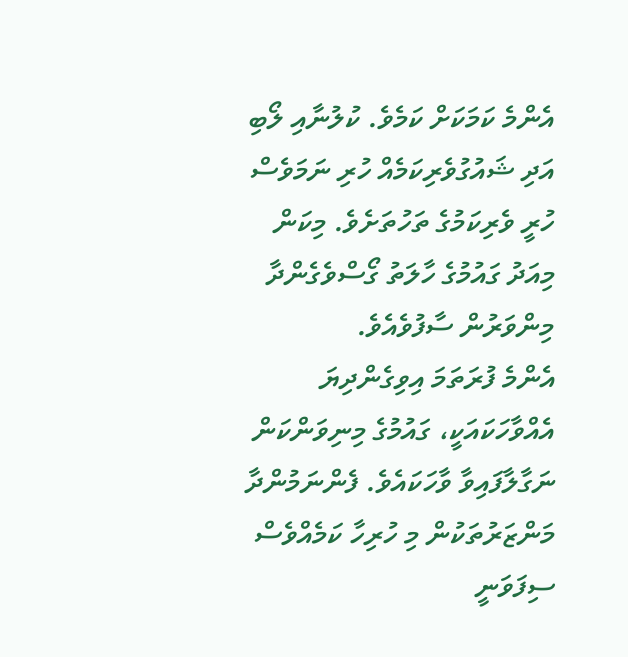އެންމެ ކަމަކަށް ކަމެވެ. ކުލުނާއި ލޯބި އަދި ޝައުގުވެރިކަމެއް ހުރި ނަމަވެސް ހުރީ ވެރިކަމުގެ ތަހުތަށެވެ. މިކަން މިއަދު ގައުމުގެ ހާލަތު ގޯސްވެގެންދާ މިންވަރުން ސާފުވެއެވެ.
އެންމެ ފުރަތަމަ އިވިގެންދިޔަ އެއްވާހަކައަކީ، ގައުމުގެ މިނިވަންކަން ނަގާލާފައިވާ ވާހަކައެވެ. ފެންނަމުންދާ މަންޒަރުތަކުން މި ހުރިހާ ކަމެއްވެސް ސިފަވަނީ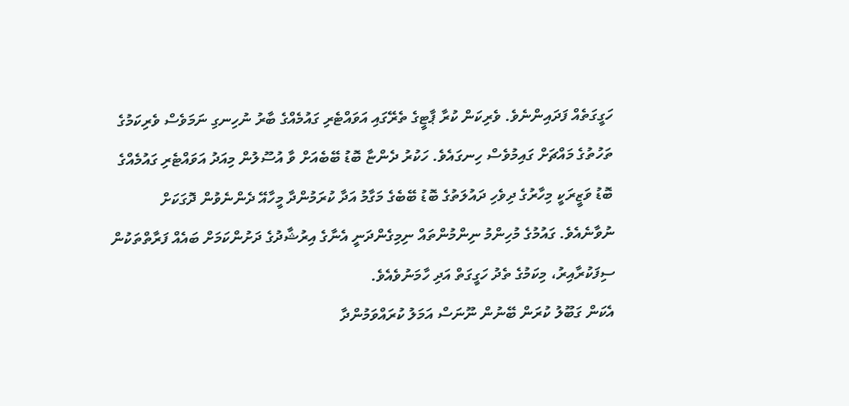ހަގީގަތެއް ފަދައިންނެވެ. ވެރިކަން ކުރާ ޕާޓީގެ ތެރޭގައި އަވައްޓެރި ގައުމެއްގެ ބާރު ނުހިނގި ނަމަވެސް ވެރިކަމުގެ ތަހުތުގެ މައްޗަށް ގައިމުވެސް ހިނގައެވެ. ހަކުރު ދެންޏާ ބޮޑު ބޭބެއަށް ވާ އުސޫލުން މިއަދު އަވައްޓެރި ގައުމެއްގެ ބޮޑު ވަޒީރަކީ މިހާރުގެ ދިވެހި ދައުލަތުގެ ބޮޑު ބޭބެގެ މަގާމު އަދާ ކުރަމުންދާ މީހާއޭ ދެންނެވުން ދޮގަކަށް ނުވާނެއެވެ. ގައުމުގެ މުހިންމު ނިންމުންތައް ނިމިގެންދަނީ އެނާގެ އިރުޝާދުގެ ދަށުންކަމަށް ބައެއް ފަރާތްތަކުން ސިފަކުރާއިރު، މިކަމުގެ ތެދު ހަގީގަތް އަދި ހާމަނުވެއެވެ.
އެކަން ގަބޫލު ކުރަން ބޭނުން ނޫނަސް އަމަލު ކުރައްވަމުންދާ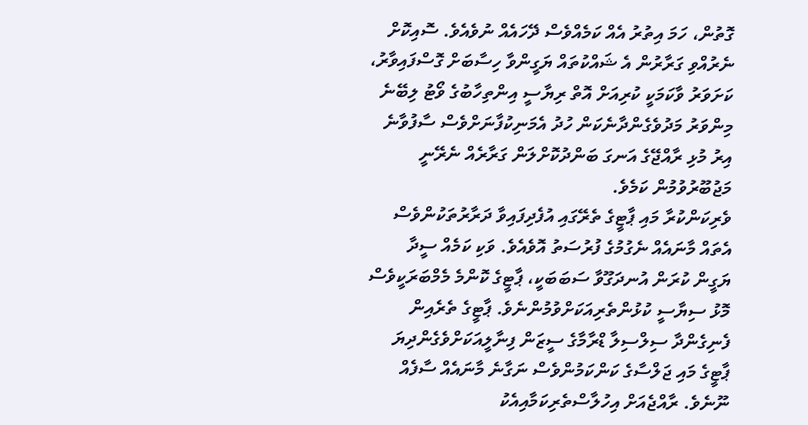ގޮތުން، ހަމަ އިތުރު އެއް ކަމެއްވެސް ދޭހައެއް ނުވެއެވެ. ސޮއިކޮށް ނެރުއްވި ގަރާރުން އެ ޝައްކުތައް ޔަގީންވާ ހިސާބަށް ގޮސްފައިވާރު، ކަށަވަރު ވާކަމަކީ ކުރިއަށް އޮތް ރިޔާސީ އިންތިހާބުގެ ވޯޓު ލިބޭނެ މިންވަރު މަދުވެގެންދާނެކަން ހުދު އެމަނިކުފާނަށްވެސް ސާފުވާނެ އިރު މުޅި ރާއްޖޭގެ އަނގަ ބަންދުކޮށްލަން ގަރާރެއް ނެރޭނީ މަޖުބޫރުވުމުން ކަމެވެ.
ވެރިކަންކުރާ މައި ޕާޓީގެ ތެރޭގައި އުފެދިފައިވާ ދަރާރުތަކުންވެސް އެތައް މާނައެއް ނެގުމުގެ ފުރުސަތު އޮވެއެވެ. ވަކި ކަމެއް ސީދާ ޔަގީން ކުރަން އުނދަގޫވާ ސަބަބަކީ، ޕާޓީގެ ކޮންމެ މެމްބަރަކީވެސް މޮޅު ސިޔާސީ ކުޅުންތެރިއަކަށްވުމުންނެވެ. ޕާޓީގެ ތެރެއިން ފެނިގެންދާ ސިލްސިލާ ޑްރާމާގެ ސީޒަން ފިނާލީއަކަށްވެގެންދިޔަ ޕާޓީގެ މައި ޖަލްސާގެ ކަންކަމުންވެސް ނަގާނެ މާނައެއް ސާފެއް ނޫނެވެ. ރާއްޖެއަށް އިހުލާސްތެރިކަމާއިއެކު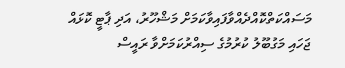މަސައްކަތްކޮއްދެއްވާފައިވާކަމަށް މަޝްހޫރު، އަދި ޕާޓީ ކޮޅައް ޖަހައި މަގުބޫލު ކުރުމުގެ ސިއްރުކަމަށްވާ ރައީސް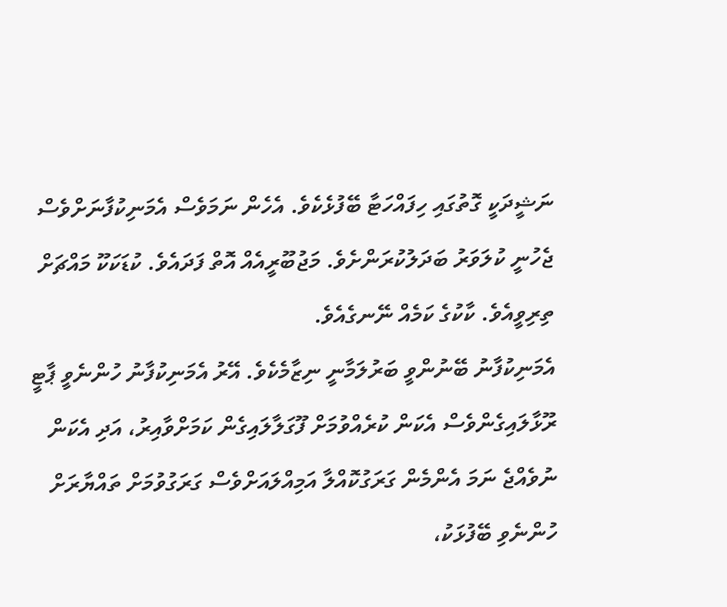ނަޝީދަކީ ގޮތުގައި ހިފައްހަޓާ ބޭފުޅެކެވެ. އެހެން ނަމަވެސް އެމަނިކުފާނަށްވެސް ޖެހުނީ ކުލަވަރު ބަދަލުކުރަންށެވެ. މަޖުބޫރީއެއް އޮތް ފަދައެވެ. ކުޑަކަކޫ މައްޗަށް ތިރިވީއެވެ. ކާކުގެ ކަމެއް ނޭނގެއެވެ.
އެމަނިކުފާނު ބޭނުންވީ ބަރުލަމާނީ ނިޒާމެކެވެ. އޭރު އެމަނިކުފާނު ހުންނެވީ ޕާޓީ ރޫޅާލައިގެންވެސް އެކަން ކުރެއްވުމަށް ފޫގަލާލައިގެން ކަމަށްވާއިރު، އަދި އެކަން ނުވެއްޖެ ނަމަ އެންމެން ގަރަގުކޮއްލާ އަމިއްލައަށްވެސް ގަރަގުވުމަށް ތައްޔާރަށް ހުންނެވި ބޭފުޅަކު،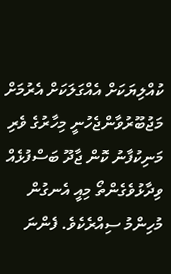ކުއްލިޔަކަށް އެއްގަލަކަށް އެރުމަށް މަޖުބޫރުވާންޖެހުނީ މިހާރުގެ ވެރި މަނިކުފާނު ކޮން ޖާދޫ ބަސްފުޅެއް ވިދާޅުވެގެންތޯ މިއީ އެނގުން މުހިންމު ސިއްރެކެވެ. ފެންނަ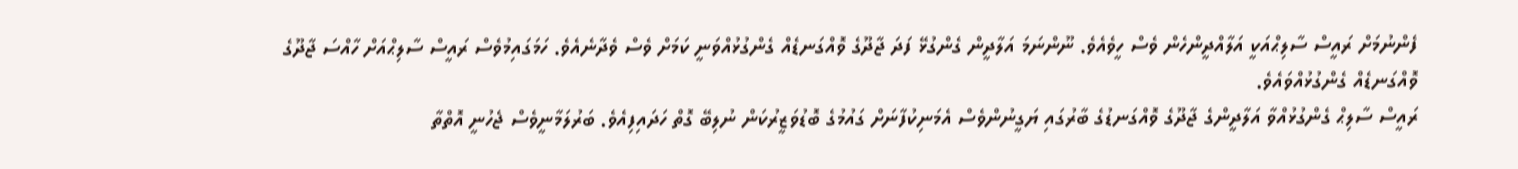ފެންނުމަށް ރައީސް ސާލިޙްއަކީ އަލާއްދީންހެން ވެސް ހީވެއެވެ. ނޫންނަމަ އަލާދީން ގެންގުޅޭ ފަދަ ޖާދޫގެ ވޮއްގަނޑެއް ގެންގުޅުއްވަނީ ކަމަށް ވެސް ވެދާނެއެވެ. ހަމަގައިމުވެސް ރައީސް ސާލިޙްއަށް ހާއްސަ ޖާދޫގެ ވޮއްގަނޑެއް ގެންގުޅުއްވައެވެ.
ރައީސް ސާލިޙް ގެންގުޅުއްވާ އަލާދީންގެ ޖާދޫގެ ވޮއްގަނޑުގެ ބާރުގައި ޔަގީނުންވެސް އެމަނިކުފާނަށް ގައުމުގެ ބޮޑުވަޒީރުކަން ނުލިބޭ ގޮތް ހަދައިފިއެވެ. ބަރުލަމާނީވެސް ޖެހުނީ އޮތްތާ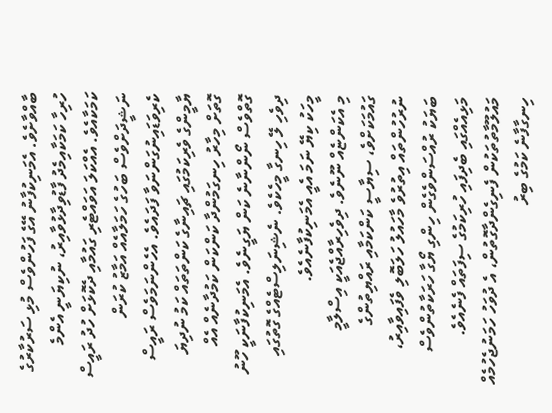ބާއްވާށެވެ. އެމަނިކުފާނު އޭގެ ފަހުންވެސް މުޅި ސަރުކާރުގެ ހުރިހާ ކަމަކާއިމެދު ފާޑުވިދާޅުވާއިރު، ނުކިޔަނީ އެންމެ ކަމަކާއެވެ. އެއްކަލަ އަވައްޓެރި ގައުމާއި ދެކޮޅަށް ހުދު ރައީސް ނަޝީދަށްވެސް ބަހުގެ ހަމަލާއެއް އަމާޒު ކުރަން ކެރިވަޑައިނުގަންނަވާ ފަދައެވެ. އެހެންނަމަވެސް ރައީސް ޔާމީންގެ ވެރިކަމުގައި ޗައިނާގެ ކަންތަތައް ކަމު ނުދިޔަ ގޮތަށް މިހާރު ހިނގަމުންދާ ކަންކަން ކަމުދާނެއް އެއް ގޮތްވެސް ނޯންނާނެ ކަން ޔަގީނެވެ. އެމަނިކުފާނަކީ ހޫނު ދިވެހި ލޭ ހިނގާ މީހެކެވެ. ނެޝިނަލިސްޓެއްގެ ގޮތުގައި މީހަކު ކިޔޭ ނަމަ އެއީ އެމަނިކުފާނެއެވެ.
މި އެކަންޏެއް ނޫނެވެ. ދިވެހިރާއްޖެއަކީ އިސްލާމީ ގައުމަކަށްވެ، ސިޔާސީ ކަންކަމާއި ރައްޔިތުންގެ ނުރުހުންތައް އިތުރުވެ މާހައުލު ހަލަބޮލި ވެފައިވާއިރު، ބަޔަކު ރުއްސަންވެގެން ހިންގި ޔޯގާ ހަރަކާތުންވެސް މަޅިއެއްގައި ބެދިފައި ހުރިކަމުގެ ސިފަތައް ފެނެއެވެ. މައުލޫމާތުތަކުން ފެނިގެންދާގޮތުން، އެ ދުވަހު ހަމަނުޖެހުމެއް ހިނގާފާނެ ކަމުގެ ބިރު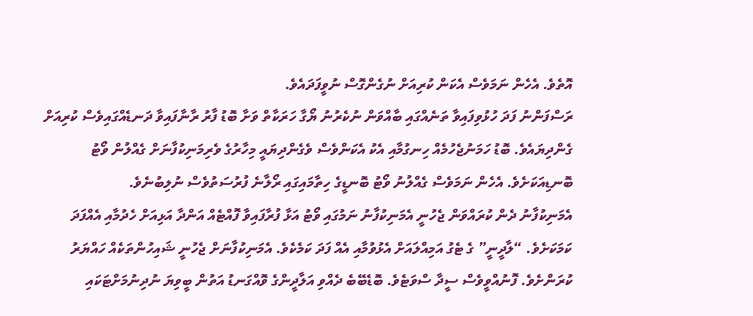އޮތެވެ. އެހެން ނަމަވެސް އެކަން ކުރިއަށް ނުގެންގޮސް ނުވީފަދައެވެ.
ރަސްފަންނު ފަދަ ހުޅުވިފައިވާ ތަނެއްގައި ބާއްވަން ނުކެރުނު ޔޯގާ ހަރަކާތް ވަށާ ބޮޑު ފާރު ރާނާފައިވާ ދަނޑެއްގައިވެސް ކުރިއަށް ގެންދިޔައެވެ. ބޮޑު ހަމަނުޖެހުމެއް ހިނގުމާއި އެކު އެކަންވެސް ވެގެންދިޔައީ މިހާރުގެ ވެރިމަނިކުފާނަށް ގެއްލުން ވޯޓު ބޮނޑިއަކަށެވެ. އެހެން ނަމަވެސް ގެއްލުނު ވޯޓު ބޮނޑީގެ ހިތާމައިގައި ރޯލާނެ ފުރުސަތުވެސް ނުލިބުނެވެ.
އެމަނިކުފާނު ދެން ކުރައްވަން ޖެހުނީ އެމަނިކުފާނު ނަމުގައި ވޯޓު އަޅާ ފުރާފައިވާ ފޮއްޓެއް އަންދާ އަޅިއަށް ހެދުމާއި އެއްފަދަ ކަމަކަށެވެ. “ލާދީނީ” ގެ ޓެގު އަމިއްލައަށް އެޅުވުމާއި އެއް ފަދަ ކަމެކެވެ. އެމަނިކުފާނަށް ޖެހުނީ ޝައިހުންތަކެއް ހައްޔަރު ކުރަންށެވެ. ފޮނުއްވީވެސް ސީދާ ސްވަޓެވެ. ބޮޑެބޭބެ ދެއްވި އަލާދީންގެ ވޮއްގަނޑު އަތުން ބީވިޔަ ނުދިނުމަށްޓަކައި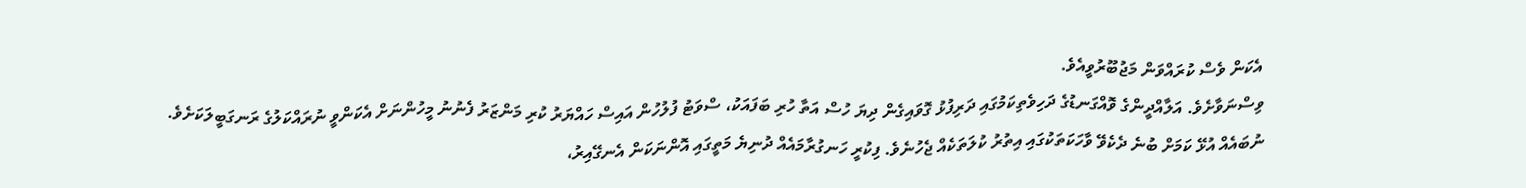އެކަން ވެސް ކުރައްވަން މަޖުބޫރުވީއެވެ.
ވިސްނަވާށެވެ. އަލާއްދީންގެ ވޮއްގަނޑުގެ ދަހިވެތިކަމުގައި ދަރިފުޅު ގޮވައިގެން ދިޔަ ހުސް އަތާ ހުރި ބަފައަކު، ސްވަޓު ފުލުހުން އައިސް ހައްޔަރު ކުރި މަންޒަރު ފެނުނު މީހުންނަށް އެކަންވީ ނުރައްކަލުގެ ރަނގަބީލަކަށެވެ. ނުބައެއް އުޅޭ ކަމަށް ބުނެ ދެކެވޭ ވާހަކަތަކުގައި އިތުރު ކުލަތަކެއް ޖެހުނެވެ. ފިކުރީ ހަނގުރާމައެއް ދުނިޔެ މަތީގައި އޮންނަކަން އެނގޭއިރު،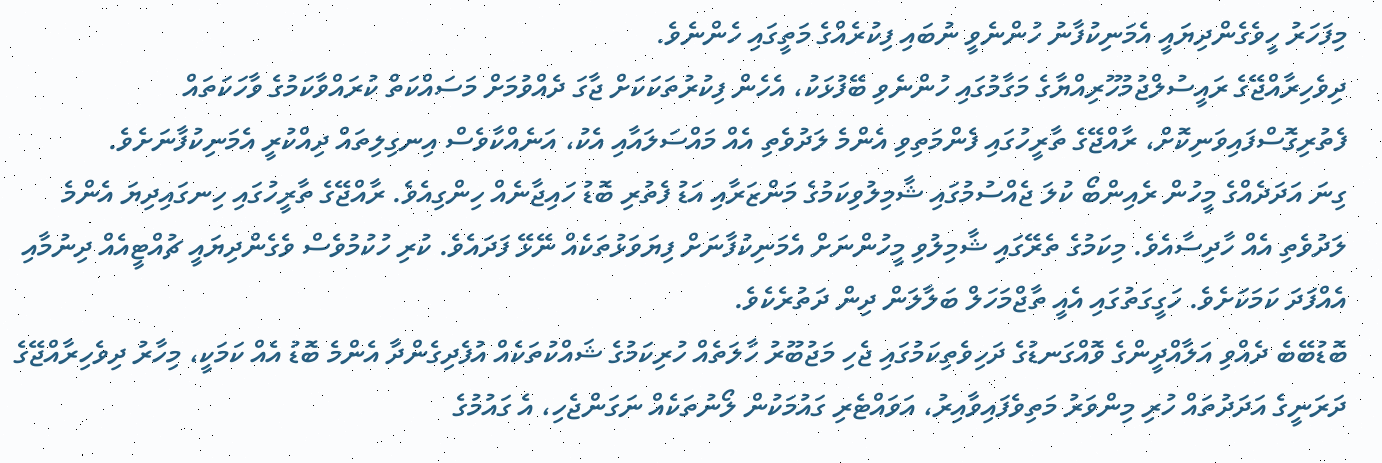މިފަހަރު ހީވެގެންދިޔައީ އެމަނިކުފާނު ހުންނެވީ ނުބައި ފިކުރެއްގެ މަތީގައި ހެންނެވެ.
ދިވެހިރާއްޖޭގެ ރައީސުލްޖުމުހޫރިއްޔާގެ މަގާމުގައި ހުންނެވި ބޭފުޅަކު، އެހެން ފިކުރުތަކަކަށް ޖާގަ ދެއްވުމަށް މަސައްކަތް ކުރައްވާކަމުގެ ވާހަކަތައް ފެތުރިގޮސްފައިވަނިކޮށް، ރާއްޖޭގެ ތާރީހުގައި ފެންމަތިވި އެންމެ ލަދުވެތި އެއް މައްސަލައާއި އެކު، އަނެއްކާވެސް އިނގިލިތައް ދިއްކުރީ އެމަނިކުފާނަށެވެ.
ގިނަ އަދަދެއްގެ މީހުން ރެއިންބޯ ކުލަ ޖެއްސުމުގައި ޝާމިލުވިކަމުގެ މަންޒަރާއި އަޑު ފެތުރި ބޮޑު ހައިޖާނެއް ހިންގިއެވެ. ރާއްޖޭގެ ތާރީހުގައި ހިނގައިދިޔަ އެންމެ ލަދުވެތި އެއް ހާދިސާއެވެ. މިކަމުގެ ތެރޭގައި ޝާމިލުވި މީހުންނަށް އެމަނިކުފާނަށް ފިޔަވަޅުތަކެއް ނޭޅޭ ފަދައެވެ. ކުރި ހުކުމުވެސް ވެގެންދިޔައީ ޗުއްޓީއެއް ދިނުމާއި އެއްފަދަ ކަމަކަށެވެ. ހަގީގަތުގައި އެއީ ތާޖްމަހަލް ބަލާލަން ދިން ދަތުރެކެވެ.
ބޮޑުބޭބެ ދެއްވި އަލާއްދީންގެ ވޮއްގަނޑުގެ ދަހިވެތިކަމުގައި ޖެހި މަޖުބޫރު ހާލަތެއް ހުރިކަމުގެ ޝައްކުތަކެއް އުފެދިގެންދާ އެންމެ ބޮޑު އެއް ކަމަކީ، މިހާރު ދިވެހިރާއްޖޭގެ ދަރަނީގެ އަދަދުތައް ހުރި މިންވަރު މަތިވެފައިވާއިރު، އަވައްޓެރި ގައުމަކުން ލޯނުތަކެއް ނަގަންޖެހި، އެ ގައުމުގެ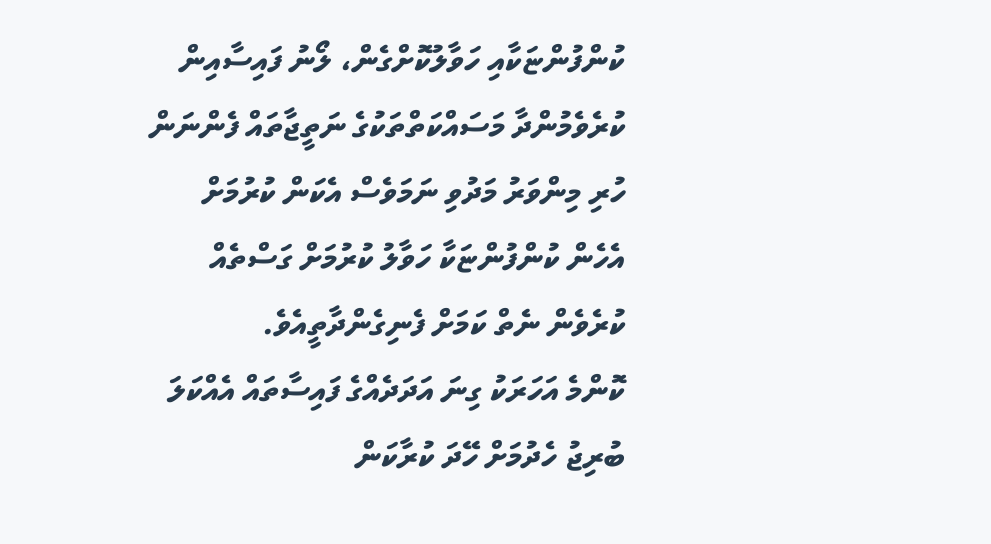ކުންފުންޏަކާއި ހަވާލުކޮށްގެން، ލޯނު ފައިސާއިން ކުރެވެމުންދާ މަސައްކަތްތަކުގެ ނަތީޖާތައް ފެންނަން ހުރި މިންވަރު މަދުވި ނަމަވެސް އެކަން ކުރުމަށް އެހެން ކުންފުންޏަކާ ހަވާލު ކުރުމަށް ގަސްތެއް ކުރެވެން ނެތް ކަމަށް ފެނިގެންދާތީއެވެ.
ކޮންމެ އަހަރަކު ގިނަ އަދަދެއްގެ ފައިސާތައް އެއްކަލަ ބުރިޖު ހެދުމަށް ހޭދަ ކުރާކަން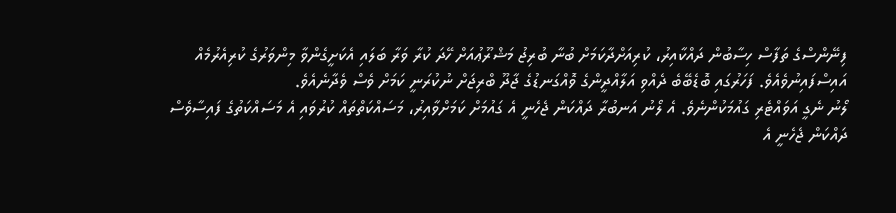ފިނޭންސްގެ ތަފާސް ހިސާބުން ދައްކާއިރު، ކުރިއަށްދާކަމަށް ބުނާ ބުރިޖު މަޝްރޫޢުއަށް ހޭދަ ކުރާ ވަރާ ބަލައި އެކަށީގެންވާ މިންވަރުގެ ކުރިއެރުމެއް އައިސްފައިނުވެއެވެ. ފަހަރުގައި ބޮޑެބޭބެ ދެއްވި އަލާއްދީންގެ ވޮއްގަނޑުގެ ޖާދޫ ބްރިޖަށް ނުކުރަނީ ކަމަށް ވެސް ވެދާނެއެވެ.
ލޯނު ނެގީ އަވައްޓެރި ގައުމަކުންނެވެ. އެ ލޯނު އަނބުރާ ދައްކަން ޖެހެނީ އެ ގައުމަށް ކަމަށްވާއިރު، މަސައްކަތްތައް ކުރުވައި އެ މަސައްކަތުގެ ފައިސާވެސް ދައްކަން ޖެހެނީ އެ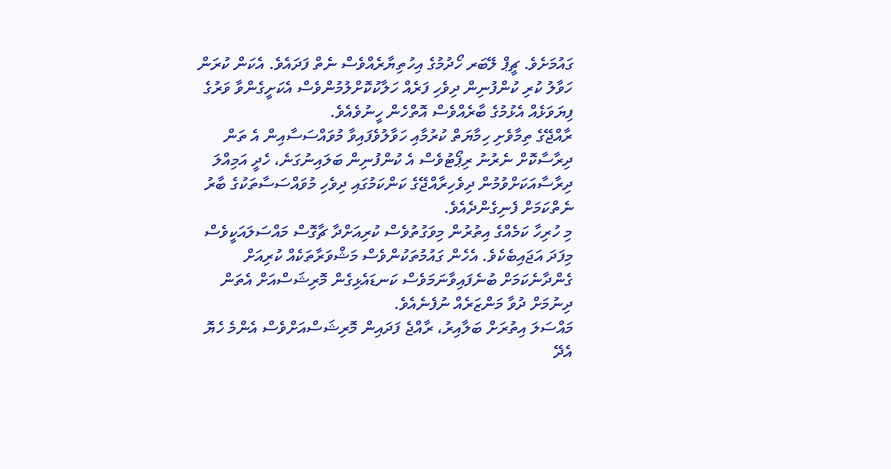ގައުމަށެވެ. ޗީޕް ލޭބަރ ހޯދުމުގެ އިހުތިޔާރެއްވެސް ނެތް ފަދައެވެ. އެކަން ކުރަން ހަވާލު ކުރި ކުންފުނިން ދިވެހި ފަރެއް ހަލާކުކޮށްލުމުންވެސް އެކަށީގެންވާ ވަރުގެ ފިޔަވަޅެއް އެޅުމުގެ ބާރެއްވެސް އޮތްހެން ހީނުވެއެވެ.
ރާއްޖޭގެ ތިމާވެށި ހިމާޔަތް ކުރުމާއި ހަވާލުވެފައިވާ މުވައްސަސާއިން އެ ތަން ދިރާސާކޮށް ނެރުނު ރިޕޯޓުވެސް އެ ކުންފުނިން ބަލައިނުގަނެ، ހެދީ އަމިއްލަ ދިރާސާއަކަށްވުމުން ދިވެހިރާއްޖޭގެ ކަންކަމުގައި ދިވެހި މުވައްސަސާތަކުގެ ބާރު ނެތްކަމަށް ފެނިގެންދެއެވެ.
މި ހުރިހާ ކަމެއްގެ އިތުރުން މިވަގުތުވެސް ކުރިއަށްދާ ޗާގޮސް މައްސަލައަކީވެސް މިފަދަ އަޖައިބެކެވެ. އެހެން ގައުމުތަކުންވެސް މަޝްވަރާތަކެއް ކުރިއަށް ގެންދާނެކަމަށް ބުނެފައިވާނަމަވެސް ކަނޑައެޅިގެން މޮރިޝަސްއަށް އެތަން ދިނުމަށް ދުވާ މަންޒަރެއް ނުފެނެއެވެ.
މައްސަލަ އިތުރަށް ބަލާއިރު، ރާއްޖެ ފަދައިން މޮރިޝަސްއަށްވެސް އެންމެ ހެޔޮ އެދޭ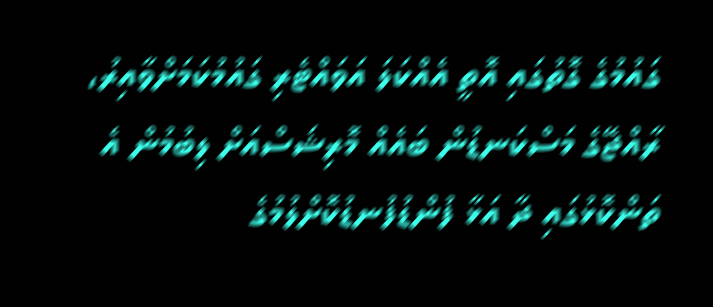ގައުމުގެ ގޮތުގައި އޮތީ އެއްކަލަ އަވައްޓެރި ގައުމުކަމަށްވާއިރު، ރާއްޖޭގެ މަސްކަނޑުން ބައެއް މޮރިޝަސްއަށް ލިބުމުން އެ ތަންކޮޅުގައި ދާ އަޅާ ފުންޑުފުނޑުކޮށްލުމުގެ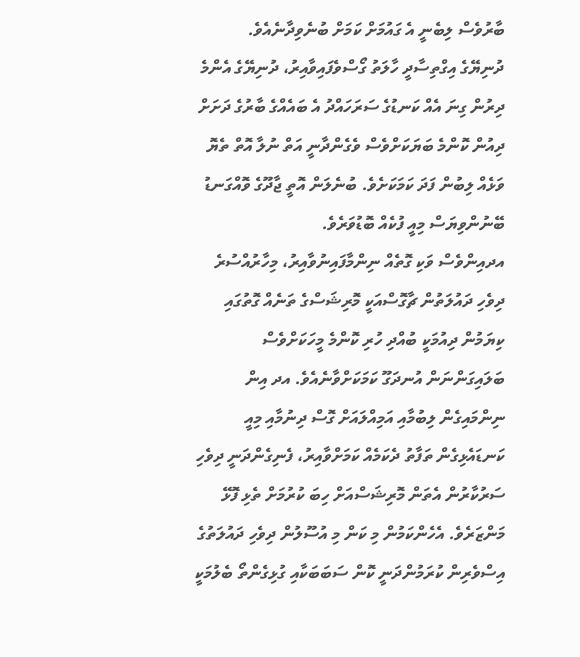ބާރުވެސް ލިބެނީ އެ ގައުމަށް ކަމަށް ބުނެވިދާނެއެވެ.
ދުނިޔޭގެ އިގްތިސާދީ ހާލަތު ގޯސްވެފައިވާއިރު، ދުނިޔޭގެ އެންމެ ދިރުން ގިނަ އެއް ކަނޑުގެ ސަރަހައްދު އެ ބައެއްގެ ބާރުގެ ދަށަށް ދިއުން ކޮންމެ ބަޔަކަށްވެސް ވެގެންދާނީ އަތް ނުލާ އޮތް ތެޔޮ ވަޅެއް ލިބުން ފަދަ ކަމަކަށެވެ. ބުނެލަން އޮތީ ޖާދޫގެ ވޮއްގަނޑު ބޭނުންވިޔަސް މިއީ ފުކެއް ބޮޑުވަރެވެ.
އދއިންވެސް ވަކި ގޮތެއް ނިންމާފައިނުވާއިރު، މިހާރުއްސުރެ ދިވެހި ދައުލަތުން ޗާގޮސްއަކީ މޮރިޝަސްގެ ތަނެއް ގޮތުގައި ކިޔަމުން ދިއުމަކީ ބުއްދި ހުރި ކޮންމެ މީހަކަށްވެސް ބަލައިގަންނަން އުނދަގޫ ކަމަކަށްވާނެއެވެ. އދ އިން ނިންމައިގެން ލިބުމާއި އަމިއްލައަށް ގޮސް ދިނުމާއި މިއީ ކަނޑައެޅިގެން ތަފާތު ދެކަމެއް ކަމަށްވާއިރު، ފެނިގެންދަނީ ދިވެހި ސަރުކާރުން އެތަން މޮރިޝަސްއަށް ހިބަ ކުރުމަށް ތެޅި ފޮޅޭ މަންޒަރެވެ. އެހެންކަމުން މި ކަން މި އުސޫލުން ދިވެހި ދައުލަތުގެ އިސްވެރިން ކުރަމުންދަނީ ކޮން ސަބަބަކާއި ގުޅިގެންތޯ ބެލުމަކީ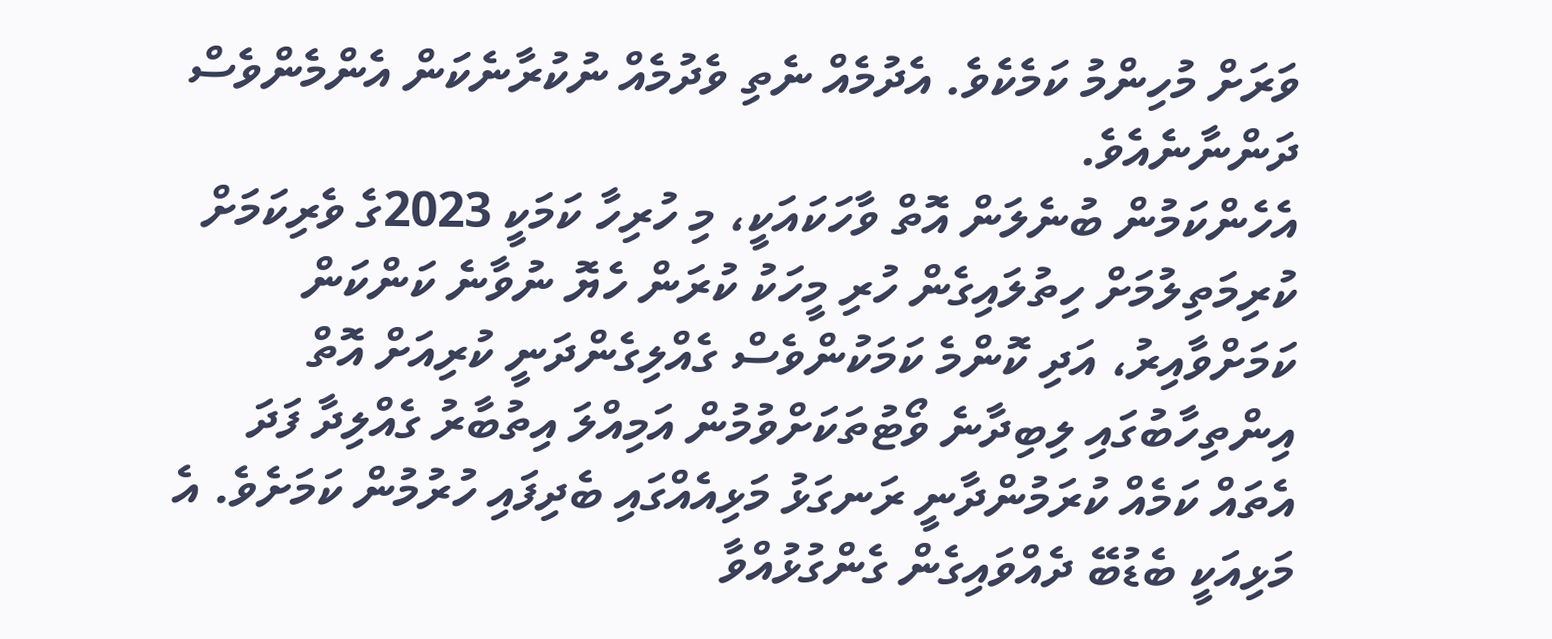ވަރަށް މުހިންމު ކަމެކެވެ. އެދުމެއް ނެތި ވެދުމެއް ނުކުރާނެކަން އެންމެންވެސް ދަންނާނެއެވެ.
އެހެންކަމުން ބުނެލަން އޮތް ވާހަކައަކީ، މި ހުރިހާ ކަމަކީ 2023ގެ ވެރިކަމަށް ކުރިމަތިލުމަށް ހިތުލައިގެން ހުރި މީހަކު ކުރަން ހެޔޮ ނުވާނެ ކަންކަން ކަމަށްވާއިރު، އަދި ކޮންމެ ކަމަކުންވެސް ގެއްލިގެންދަނީ ކުރިއަށް އޮތް އިންތިހާބުގައި ލިބިދާނެ ވޯޓުތަކަށްވުމުން އަމިއްލަ އިތުބާރު ގެއްލިދާ ފަދަ އެތައް ކަމެއް ކުރަމުންދާނީ ރަނގަޅު މަޅިއެއްގައި ބެދިފައި ހުރުމުން ކަމަށެވެ. އެ މަޅިއަކީ ބެޑުބޭ ދެއްވައިގެން ގެންގުޅުއްވާ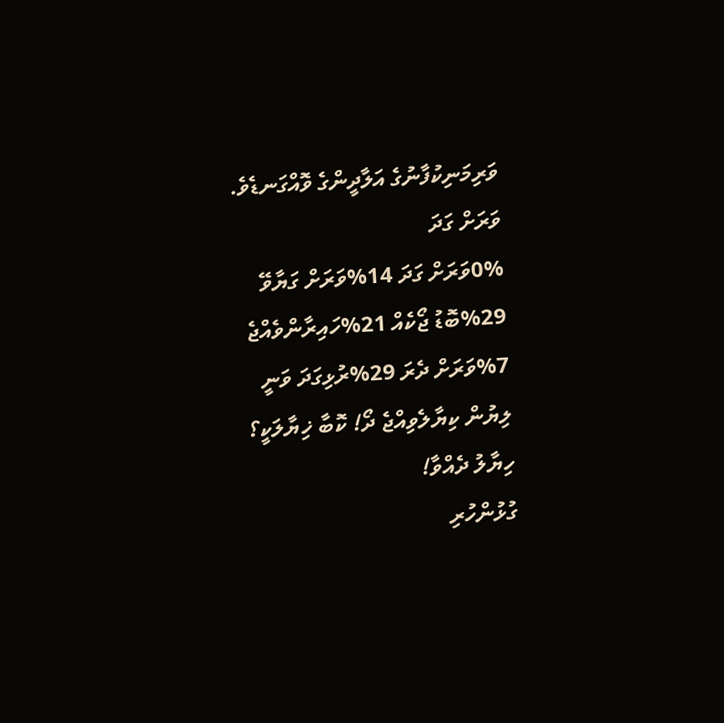ވަރިމަނިކުފާނުގެ އަލާދީންގެ ވޮއްގަނޑެވެ.
ވަރަށް ގަދަ
0%ވަރަށް ގަދަ 14%ވަރަށް ގަޔާވޭ 29%ބޮޑު ޖޯކެއް 21%ހައިރާންވެއްޖެ 7%ވަރަށް ދެރަ 29%ރުޅިގަދަ ވަނީ
ލިޔުން ކިޔާލެވިއްޖެ ދޯ! ކޮބާ ޚިޔާލަކީ؟
ހިޔާލު ދެއްވާ!
ގުޅުންހުރި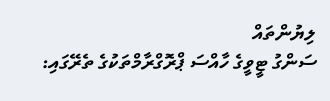ލިޔުންތައް
ސަންގު ޓީވީގެ ހާއްސަ ޕްރޮގްރާމްތަކުގެ ތެރޭގައި: